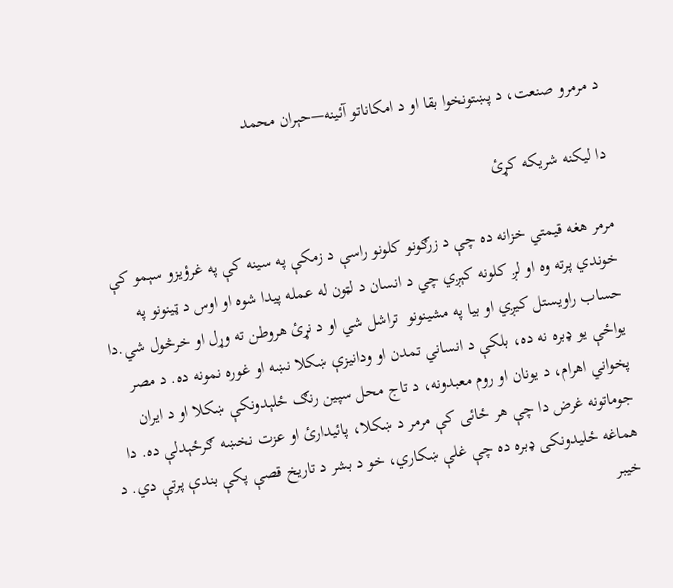د مرمرو صنعت، د پښتونخوا بقا او د امکاناتو آئینه—حېران محمد

دا ليکنه شريکه کړئ

مرمر هغه قیمتي خزانه ده چې د زرګونو کلونو راسې د زمکې په سینه کې په غرؤیزو سېمو کې خوندي پرته وه او لږ کلونه کېږي چي د انسان د لټون له عمله پیدا شوه او اوس د ټينونو په حساب راويستل کیږي او بيا په مشینونو  تراشل شي او د نړئ هروطن ته وړل او خرڅول شي.دا یواځې یو ډبره نه ده، بلکې د انساني تمدن او ودانیزې ښکلا نښه او غوره نمونه ده. د مصر پخواني اهرام، د یونان او روم معبدونه، د تاج محل سپین رنګ ځلېدونکې ښکلا او د ایران جوماتونه غرض دا چې هر ځائی کې مرمر د ښکلا، پائیدارئ او عزت نخښه ګرځېدلې ده. دا هماغه ځلیدونکی ډبره ده چې غلې ښکاري، خو د بشر د تاریخ قصې پکې بندې پرتې دي. د خیبر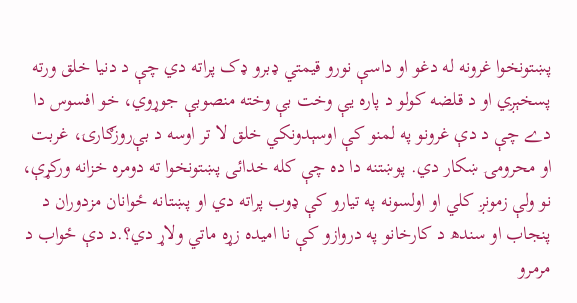پښتونخوا غرونه له دغو او داسې نورو قیمتي ډبرو ډک پراته دي چې د دنیا خلق ورته پسخېږي او د قلضه کولو د پاره یې وخت بې وخته منصوبې جوړوي، خو افسوس دا دے چې د دې غرونو په لمنو کې اوسېدونکي خلق لا تر اوسه د بې‌روزګارۍ، غربت او محرومۍ ښکار دي. پوښتنه دا ده چې کله خدائی پښتونخوا ته دومره خزانه ورکړې، نو ولې زمونږ کلي او اولسونه په تیارو کې ډوب پراته دي او پښتانه ځوانان مزدوران د پنجاب او سندھ د کارخانو په دروازو کې نا امیده زړه ماتي ولاړ دي؟.د دې ځواب د مرمرو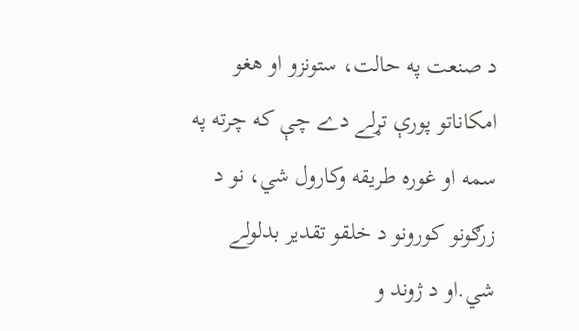د صنعت په حالت، ستونزو او هغو امکاناتو پورې تړلے دے چې که چرته په سمه او غوره طريقه وکارول شي، نو د زرګونو کورونو د خلقو تقدیر بدلولے شي.او د ژوند و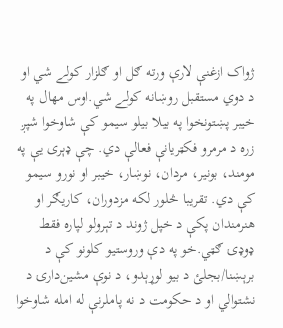ژواک ازغنې لارې ورته ګل او ګلزار کولے شي او د دوي مستقبل روښانه کولے شي.اوس مهال په خیبر پښتونخوا په بیلا بیلو سیمو کې شاوخوا شپږ زره د مرمرو فکټریانې فعالې دي. چې ډېری یې په مومند، بونیر، مردان، نوښار، خیبر او نورو سیمو کې دي. تقريبا څلور لکه مزدوران، کاریګر او هنرمندان پکې د خپل ژوند د تېرولو لپاره فقط ډوډۍ ګټي.خو په دې وروستیو کلونو کې د برېښنا/بجلئ د بیو لوړېدو، د نوې مشین‌دارۍ د نشتوالي او د حکومت د نه‌ پاملرنې له امله شاوخوا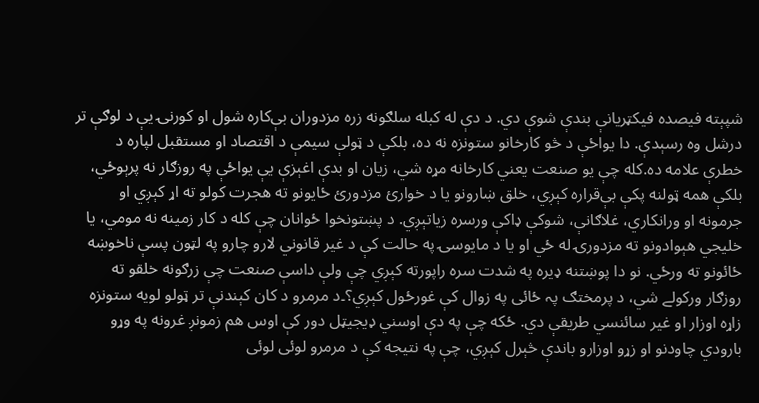شپېته فیصده فیکټریانې بندې شوې دي. د دې له کبله سلګونه زره مزدوران بې‌کاره شول او کورنۍ یې د لوګې تر درشل وه رسېدې. دا یواځې د څو کارخانو ستونزه نه ده، بلکې د ټولې سیمې د اقتصاد او مستقبل لپاره د خطرې علامه ده.کله چې یو صنعت یعني کارخانه مړه شي، زیان او بدې اغېزې یې یواځې په روزګار نه پرېوځي، بلکې همه ټولنه پکې بې‌قراره کېږي، خلق ښارونو یا د خوارئ مزدورئ ځايونو ته هجرت کولو ته اړ کېږي او جرمونه او ورانکاري، غلاګانې، شوکې ډاکې ورسره زیاتېږي. د پښتونخوا ځوانان چې کله د کار زمینه نه مومي، یا خلیجي هېوادونو ته مزدورۍ له ځي او یا د مایوسۍ په حالت کې د غیر قانوني لارو چارو په لټون پسې ناخوښه ځائونو ته ورځي. نو دا پوښتنه ډیره په شدت سره راپورته کېږي چې ولې داسې صنعت چې زرګونه خلقو ته روزګار ورکولے شي، د پرمختګ پہ ځائی په زوال کې غورځول کېږي؟۔د مرمرو د کان‌ کېندنې تر ټولو لویه ستونزه زاړه اوزار او غیر سائنسي طریقې دي. ځکه چې په دې اوسني ډيجيټل دور کې اوس هم زمونږ غرونه په وړو بارودي چاودنو او زړو اوزارو باندې څېرل کېږي، چې په نتیجه کې د مرمرو لوئی لوئی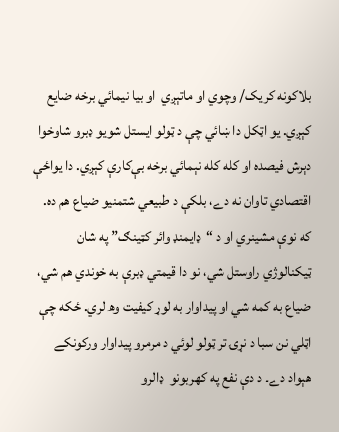بلاکونه کریک/ وچوي او ماتېږي  او بيا نیمائي برخه ضایع کېږي. یو اټکل دا ښائي چې د ټولو ایستل شویو ډبرو شاوخوا دېرش فیصده او کله کله نېمائي برخه بې‌کارې کېږي. دا یواځې اقتصادي تاوان نه دے، بلکې د طبیعي شتمنیو ضیاع هم ده. که نوې مشینري او د “ډایمنډ وائر کټینګ” په شان ټیکنالوژي راوستل شي، نو دا قیمتي ډبرې به خوندي هم شي، ضیاع به کمه شي او پیداوار به لوړ کیفیت وھ لري. ځکه چې اټلي نن سبا د نړۍ تر ټولو لوئي د مرمرو پیداوار ورکونکے هېواد دے۔ د دې نفع په کهربونو  ډالرو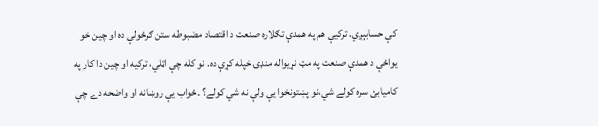کې حسابېږي. ترکیې هم په همدې تګلاره صنعت د اقتصاد مضبوطه ستن ګرځولې ده او چین خو یواځې د همدې صنعت په مټ نړیواله منډۍ خپله کړې ده. نو کله چې اټلي، ترکیه او چین دا کار په کامیابئ سره کولے شي،نو پښتونخوا یې ولې نه شي کولے؟ ۔ځواب یې روښانه او واضحه دے چې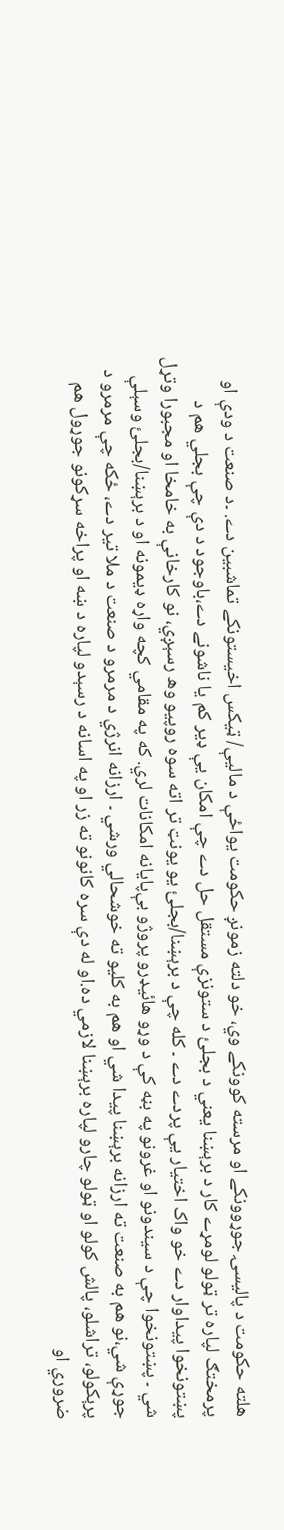هلته حکومت د پالیسۍ جوړوونکے او مرسته کوونکے وي، خو دلته زمونږ حکومت یواځې د مالیې/ ټیکس اخیستونکے تماشبین دے. ۔د صنعت د ودې او پرمختګ لپاره تر ټولو لومړے کار د برېښنا یعني د بجلئ د ستونزې مستقل حل دے چې امکان یې ډیر کم یا ناشونے دے،باوجود د دې چې بجلي هم د پښتونخوا پیداوار دے خو واک اختیار یې پردے دے ۔ کله چې د برېښنا/بجلئ یو یونټ تر اته سوه روپیو وھ رسېږي، نو کارخانې به خامخا او مجبورا وتړل شي ۔ پښتونخوا چې د سیندونو او غرونو په بڼه کې د وړو هائیډرو پروژو بې‌پایانه امکانات لري. که په مقامي کچه واړه ډیمونه او د برېښنا/بجلئ وسېلې جوړې شي،نو هم به صنعت ته ارزانه برېښنا پیدا شي او هم به کلیو ته خوشحالي ورشي ۔ ارزانه انرژي د مرمرو د صنعت د ملا تیر دے، ځکه چې مرمرو د پرېکولو، تراشلو، پالش کولو او ټولو چارو لپاره برېښنا لازمي ده.او له دې سره کانونو ته زر او په اسانه د رسېدو لپاره د ښه او پراخه سړکونو جوړول هم ضروري او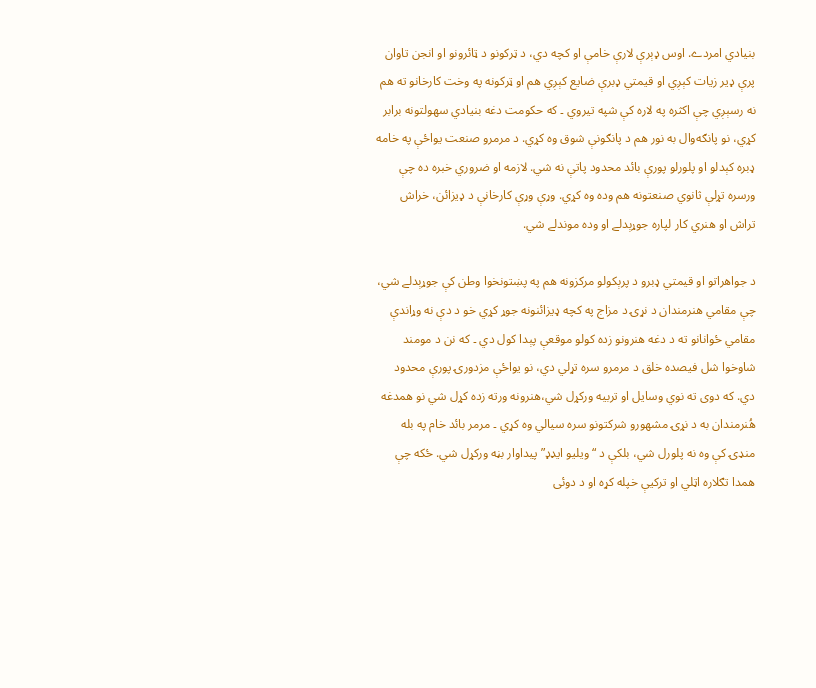بنیادي امردے. اوس ډېرې لارې خامې او کچه دي، د ټرکونو د ټائرونو او انجن تاوان پرې ډیر زیات کېږي او قیمتي ډبرې ضایع کېږي هم او ټرکونه په وخت کارخانو ته هم نه رسېږي چې اکثره په لاره کې شپه تیروي ۔ که حکومت دغه بنیادي سهولتونه برابر کړي، نو پانګه‌وال به نور هم د پانګونې شوق وه کړي. د مرمرو صنعت یواځې په خامه ډبره کېدلو او پلورلو پورې بائد محدود پاتې نه شي. لازمه او ضروري خبره ده چې ورسره تړلې ثانوي صنعتونه هم وده وه کړي. وړې وړې کارخانې د ډیزائن، خراش تراش او هنري کار لپاره جوړېدلے او ودہ موندلے شي.

د جواهراتو او قیمتي ډبرو د پرېکولو مرکزونه هم په پښتونخوا وطن کې جوړېدلے شي، چې مقامي هنرمندان د نړۍ د مزاج په کچه ډیزائنونه جوړ کړي خو د دې نه وړاندې مقامي ځوانانو ته د دغه هنرونو زده کولو موقعې پېدا کول دي ۔ که نن د مومند شاوخوا شل فیصده خلق د مرمرو سره تړلي دي، نو یواځې مزدورۍ پورې محدود دي. که دوی ته نوي وسایل او تربیه ورکړل شي،هنرونه ورته زده کړل شي نو همدغه هُنرمندان به د نړۍ مشهورو شرکتونو سره سیالي وه کړي ۔ مرمر بائد خام په بله منډۍ کې وه نه پلورل شي، بلکې د “ویلیو ایډډ” پیداوار بڼه ورکړل شي. ځکه چې همدا تګلاره اټلي او ترکیې خپله کړه او د دوئی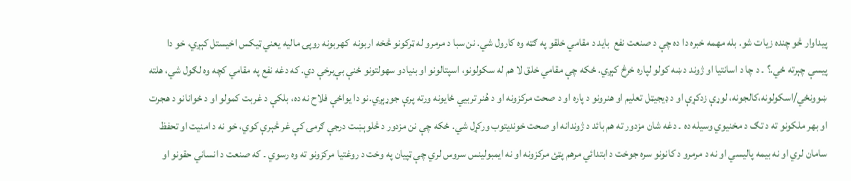پیداوار څو چنده زیات شو. بله مهمه خبره دا ده چې د صنعت نفع  باید د مقامي خلقو په ګټه وه کارول شي. نن سبا د مرمرو له ټرکونو څخه اربونه  کهربونه روپۍ مالیه یعني ټیکس اخیستل کېږي، خو دا پیسې چېرته ځي.؟ ۔ د چا د اسانتیا او ژوند د ښه کولو لپاره خرڅ کېږي. ځکه چې مقامي خلق لا هم له سکولونو، اسپتالونو او بنیادو سهولتونو ځنې بې‌برخې دي. که دغه نفع په مقامي کچه وه لګول شي، هلته ښوونځي/اسکولونه،کالجونه، لوړې زدکړې او د ډيجيټل تعلیم او هنرونو د پاره او د صحت مرکزونه او د هُنر تربیي ځایونه ورته پرې جوړېږي.نو دا یواځې فلاح نه ده، بلکې د غربت کمولو او د ځوانانو د هجرت او بهر ملکونو ته د تګ د مخنیوي وسیله ده ۔ دغه شان مزدور ته هم بائد د ژوندانه او صحت خوندیتوب ورکړل شي. ځکه چې نن مزدور د څلوېښت درجې ګرمۍ کې غر څېرې کوي، خو نه د امنیت او تحفظ سامان لري او نه بیمه پالیسي او نه د مرمرو د کانونو سره جوخت د ابتدائي مرهم پټئ مرکزونه او نه ایمبولینس سروس لري چې ټپیان په وخت د روغتیا مرکزونو ته وه رسوي ۔ که صنعت د انساني حقونو او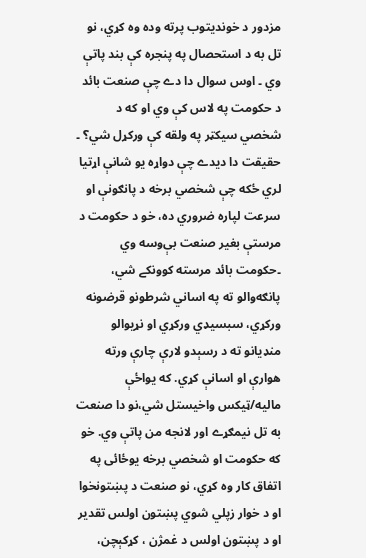مزدور د خونديتوب پرته وده وه کړي، نو تل به د استحصال په پنجره کې بند پاتې وي ۔ اوس سوال دا دے چې صنعت بائد د حکومت په لاس کې وي او که د شخصي سیکټر په ولقه کې ورکړل شي؟ ۔ حقیقت دا دیدے چې دواړه یو شانې اړتیا لري ځکه چې شخصي برخه د پانګونې او سرعت لپاره ضروري ده، خو د حکومت د مرستې بغیر صنعت بې‌وسه وي ۔حکومت بائد مرسته کوونکے شي، پانګه‌والو ته په اساني شرطونو قرضونه ورکړي، سبسیډي ورکړي او نړیوالو منډیانو ته د رسېدو لارې چارې ورته هوارې او اسانې کړي. که یواځې مالیه/ټیکس واخیستل شي،نو دا صنعت به تل نیمګړے اور لانجه من پاتې وي. خو که حکومت او شخصي برخه یوځائی په اتفاق کار وه کړي، نو صنعت د پښتونخوا او د خوار زپلي شوي پښتون اولس تقدیر او د پښتون اولس د غمژن ، کړکېچن،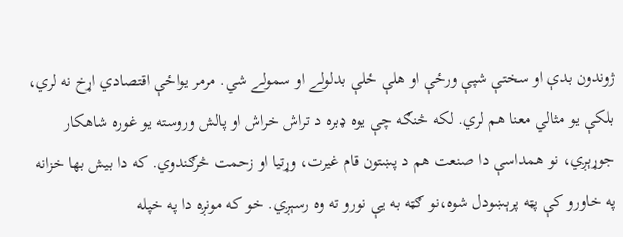ژوندون بدې او سختې شپې ورځې او هلې ځلې بدلولے او سمولے شي. مرمر یواځې اقتصادي اړخ نه لري، بلکې یو مثالي معنا هم لري. لکه څنګه چې یوه ډبره د تراش خراش او پالش وروسته یو غوره شاهکار جوړېږي، نو همداسې دا صنعت هم د پښتون قام غیرت، وړتیا او زحمت څرګندوي. که دا بیش بها خزانه په خاورو کې پټه پرېښودل شوه،نو ګټه به یې نورو ته وه رسېږي. خو که مونږه دا په خپله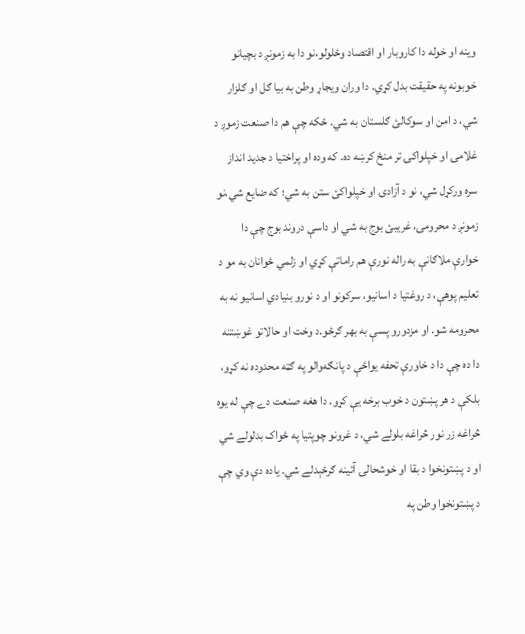وینه او خوله دا کاروبار او اقتصاد وځلولو،نو دا به زمونږ د بچیانو خوبونه په حقیقت بدل کړي. دا وران ویجاړ وطن به بیا ګل او ګلزار شي، د امن او سوکالئ ګلستان به شي. ځکه چې هم دا صنعت زموږ د غلامۍ او خپلواکۍ تر منځ کرښه ده. که وده او پراختیا د جدید انداز سره ورکړل شي، نو د آزادۍ او خپلواکئ ستن به شي؛ که ضایع شي،نو زمونږ د محرومۍ، غریبئ بوج به شي او داسې دروند بوج چې دا خوارې ملاګانې به راله نورې هم راماتې کړي او زلمي ځوانان به مو د تعلیم پوهې، د روغتیا د اسانیو، سرکونو او د نورو بنیادي اسانيو نه به محرومه شو. او مزدورو پسې به بهر ګرځو.د وخت او حالاتو غوښتنه دا ده چې دا د خاورې تحفه یواځې د پانګه‌والو په ګټه محدوده نه کړو، بلکې د هر پښتون د خوب برخه یې کړو. دا هغه صنعت دے چې له یوه څراغه زر نور څراغه بلولے شي، د غرونو چوپتیا په ځواک بدلولے شي او د پښتونخوا د بقا او خوشحالۍ آئینه ګرځېدلے شي. یادہ دې وي چې د پښتونخوا وطن په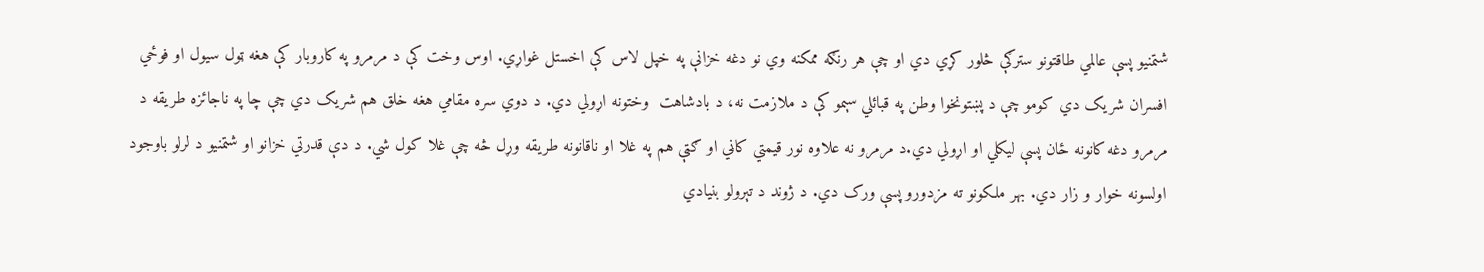شتمنیو پسې عالمي طاقتونو سترګې څلور کړي دي او چې هر رنګه ممکنه وي نو دغه خزانې په خپل لاس کې اخستل غواړي. اوس وخت کې د مرمرو په کاروبار کې هغه ټول سیول او فوځي افسران شریک دي کومو چې د پښتونخوا وطن په قبائلي سېمو کې د ملازمت نه، د بادشاهت  وختونه اړولي دي. د دوي سره مقامي هغه خلق هم شریک دي چې چا په ناجائزه طریقه د مرمرو دغه کانونه ځان پسې لیکلي او اړولي دي.د مرمرو نه علاوه نور قیمتي کاڼي او ګټې هم په غلا او ناقانونه طریقه وړل څه چې غلا کول شي. د دې قدرتي خزانو او شتمنیو د لرلو باوجود اولسونه خوار و زار دي. بهر ملکونو ته مزدورو پسې ورک دي. د ژوند د تېرولو بنیادي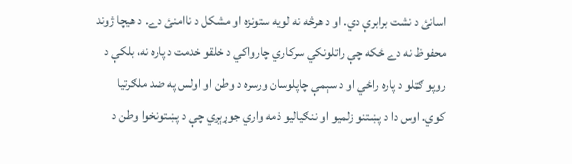اسانئ د نشت برابرې دي. او د هرڅه نه لویه ستونزه او مشکل د ناامنئ دے. د هیچا ژوند محفوظ نه دے ځکه چې راتلونکي سرکاري چارواکي د خلقو خدمت د پاره نه، بلکې د روپو ګټلو د پاره راځي او د سېمې چاپلوسان ورسره د وطن او اولس په ضد ملګرتیا کوي. اوس دا د پښتنو زلمیو او ننګياليو ذمه واري جوړېږي چې د پښتونخوا وطن د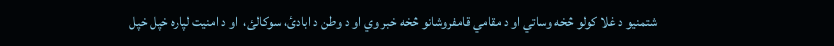شتمنیو د غلا کولو څخه وساتي او د مقامي قامفروشانو څخه خبر وي او د وطن د ابادئ، سوکالئ،  او د امنیت لپاره خپل خپل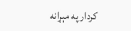کردار په مېړانه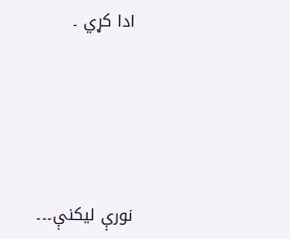ادا کړي ۔





نورې ليکنې۔۔۔